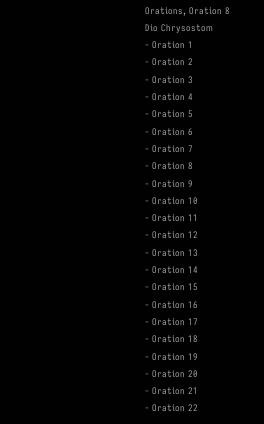Orations, Oration 8
Dio Chrysostom
- Oration 1
- Oration 2
- Oration 3
- Oration 4
- Oration 5
- Oration 6
- Oration 7
- Oration 8
- Oration 9
- Oration 10
- Oration 11
- Oration 12
- Oration 13
- Oration 14
- Oration 15
- Oration 16
- Oration 17
- Oration 18
- Oration 19
- Oration 20
- Oration 21
- Oration 22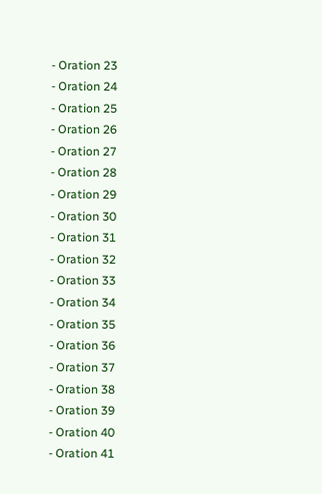- Oration 23
- Oration 24
- Oration 25
- Oration 26
- Oration 27
- Oration 28
- Oration 29
- Oration 30
- Oration 31
- Oration 32
- Oration 33
- Oration 34
- Oration 35
- Oration 36
- Oration 37
- Oration 38
- Oration 39
- Oration 40
- Oration 41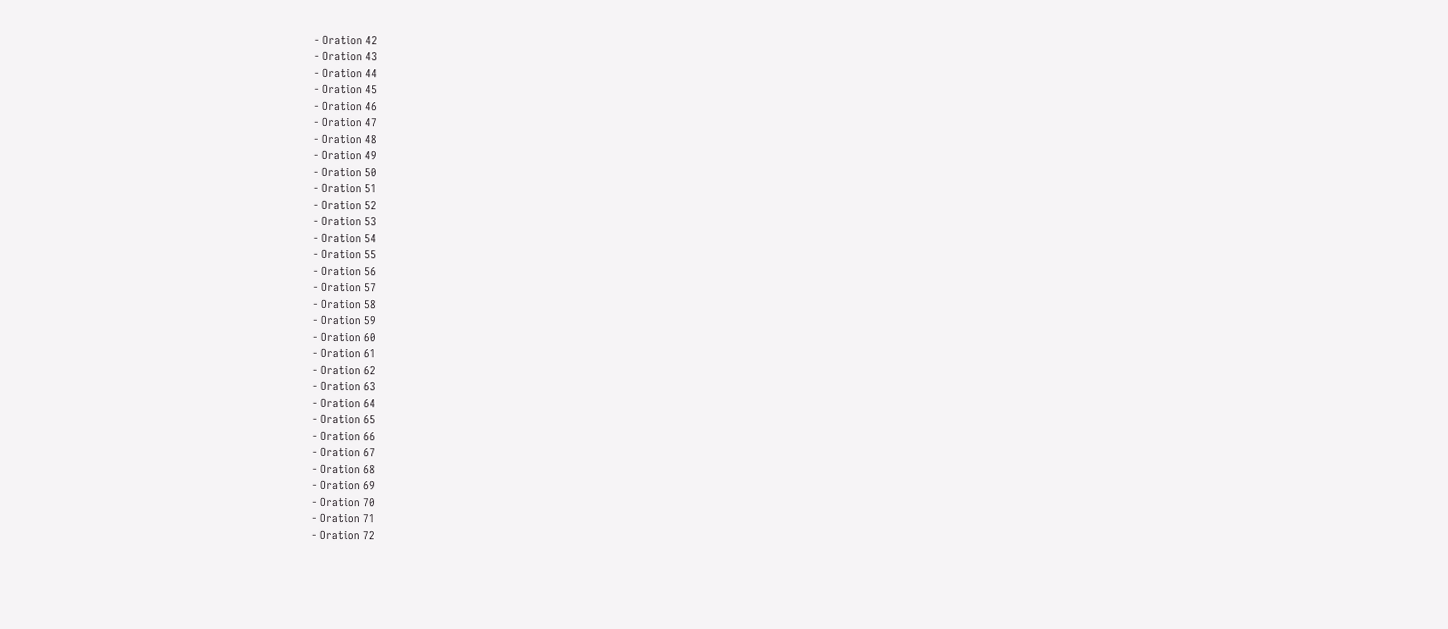- Oration 42
- Oration 43
- Oration 44
- Oration 45
- Oration 46
- Oration 47
- Oration 48
- Oration 49
- Oration 50
- Oration 51
- Oration 52
- Oration 53
- Oration 54
- Oration 55
- Oration 56
- Oration 57
- Oration 58
- Oration 59
- Oration 60
- Oration 61
- Oration 62
- Oration 63
- Oration 64
- Oration 65
- Oration 66
- Oration 67
- Oration 68
- Oration 69
- Oration 70
- Oration 71
- Oration 72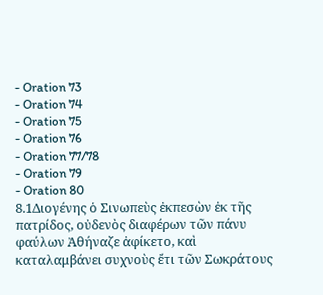- Oration 73
- Oration 74
- Oration 75
- Oration 76
- Oration 77/78
- Oration 79
- Oration 80
8.1Διογένης ὁ Σινωπεὺς ἐκπεσὼν ἐκ τῆς πατρίδος, οὐδενὸς διαφέρων τῶν πάνυ φαύλων Ἀθήναζε ἀφίκετο, καὶ καταλαμβάνει συχνοὺς ἔτι τῶν Σωκράτους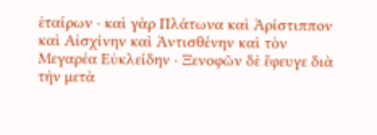ἑταίρων · καὶ γὰρ Πλάτωνα καὶ Ἀρίστιππον καὶ Αἰσχίνην καὶ Ἀντισθένην καὶ τὸν Μεγαρέα Εὐκλείδην · Ξενοφῶν δὲ ἔφευγε διὰ τὴν μετὰ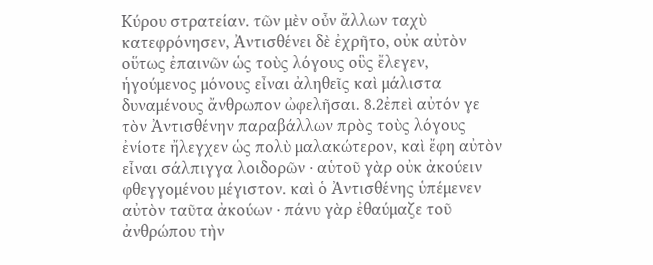Κύρου στρατείαν. τῶν μὲν οὖν ἄλλων ταχὺ κατεφρόνησεν, Ἀντισθένει δὲ ἐχρῆτο, οὐκ αὐτὸν οὕτως ἐπαινῶν ὡς τοὺς λόγους οὓς ἔλεγεν, ἡγούμενος μόνους εἶναι ἀληθεῖς καὶ μάλιστα δυναμένους ἄνθρωπον ὠφελῆσαι. 8.2ἐπεὶ αὐτόν γε τὸν Ἀντισθένην παραβάλλων πρὸς τοὺς λόγους ἐνίοτε ἤλεγχεν ὡς πολὺ μαλακώτερον, καὶ ἔφη αὐτὸν εἶναι σάλπιγγα λοιδορῶν · αὑτοῦ γὰρ οὐκ ἀκούειν φθεγγομένου μέγιστον. καὶ ὁ Ἀντισθένης ὑπέμενεν αὐτὸν ταῦτα ἀκούων · πάνυ γὰρ ἐθαύμαζε τοῦ ἀνθρώπου τὴν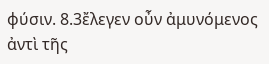φύσιν. 8.3ἔλεγεν οὖν ἀμυνόμενος ἀντὶ τῆς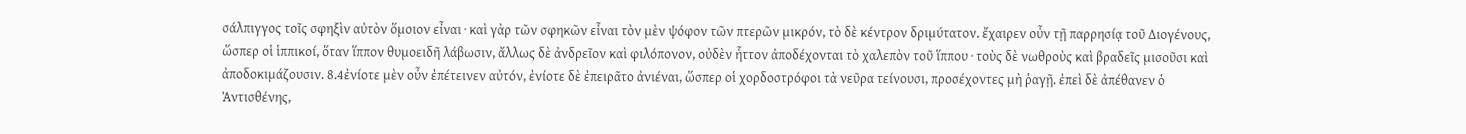σάλπιγγος τοῖς σφηξὶν αὐτὸν ὅμοιον εἶναι · καὶ γὰρ τῶν σφηκῶν εἶναι τὸν μὲν ψόφον τῶν πτερῶν μικρόν, τὸ δὲ κέντρον δριμύτατον. ἔχαιρεν οὖν τῇ παρρησίᾳ τοῦ Διογένους, ὥσπερ οἱ ἱππικοί, ὅταν ἵππον θυμοειδῆ λάβωσιν, ἄλλως δὲ ἀνδρεῖον καὶ φιλόπονον, οὐδὲν ἧττον ἀποδέχονται τὸ χαλεπὸν τοῦ ἵππου · τοὺς δὲ νωθροὺς καὶ βραδεῖς μισοῦσι καὶ ἀποδοκιμάζουσιν. 8.4ἐνίοτε μὲν οὖν ἐπέτεινεν αὐτόν, ἐνίοτε δὲ ἐπειρᾶτο ἀνιέναι, ὥσπερ οἱ χορδοστρόφοι τὰ νεῦρα τείνουσι, προσέχοντες μὴ ῥαγῇ. ἐπεὶ δὲ ἀπέθανεν ὁ Ἀντισθένης,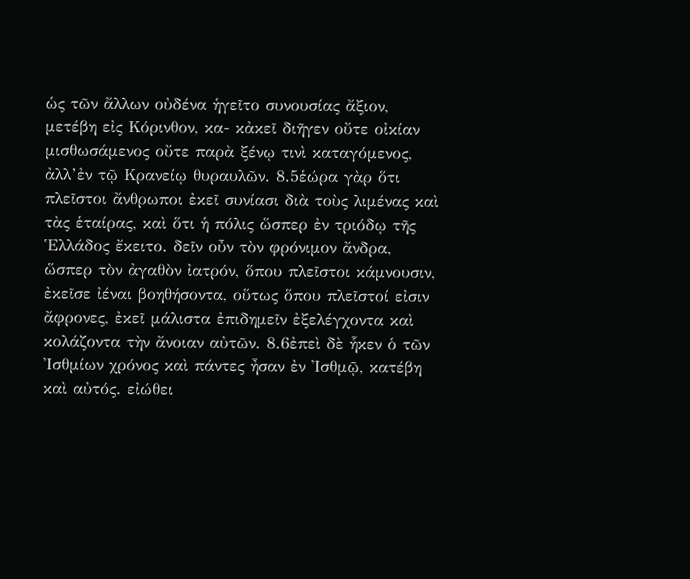ὡς τῶν ἄλλων οὐδένα ἡγεῖτο συνουσίας ἄξιον, μετέβη εἰς Κόρινθον, κα- κἀκεῖ διῆγεν οὔτε οἰκίαν μισθωσάμενος οὔτε παρὰ ξένῳ τινὶ καταγόμενος, ἀλλ’ἐν τῷ Κρανείῳ θυραυλῶν. 8.5ἑώρα γὰρ ὅτι πλεῖστοι ἄνθρωποι ἐκεῖ συνίασι διὰ τοὺς λιμένας καὶ τὰς ἑταίρας, καὶ ὅτι ἡ πόλις ὥσπερ ἐν τριόδῳ τῆς Ἑλλάδος ἔκειτο. δεῖν οὖν τὸν φρόνιμον ἄνδρα, ὥσπερ τὸν ἀγαθὸν ἰατρόν, ὅπου πλεῖστοι κάμνουσιν, ἐκεῖσε ἰέναι βοηθήσοντα, οὕτως ὅπου πλεῖστοί εἰσιν ἄφρονες, ἐκεῖ μάλιστα ἐπιδημεῖν ἐξελέγχοντα καὶ κολάζοντα τὴν ἄνοιαν αὐτῶν. 8.6ἐπεὶ δὲ ἧκεν ὁ τῶν Ἰσθμίων χρόνος καὶ πάντες ἦσαν ἐν Ἰσθμῷ, κατέβη καὶ αὐτός. εἰώθει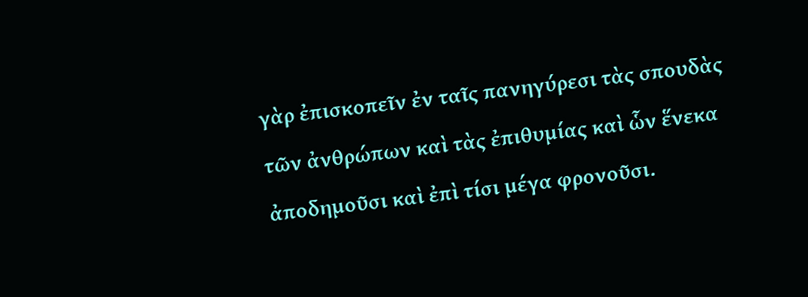γὰρ ἐπισκοπεῖν ἐν ταῖς πανηγύρεσι τὰς σπουδὰς τῶν ἀνθρώπων καὶ τὰς ἐπιθυμίας καὶ ὧν ἕνεκα ἀποδημοῦσι καὶ ἐπὶ τίσι μέγα φρονοῦσι.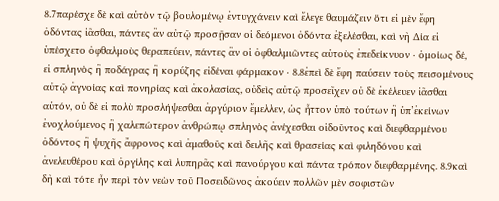8.7παρέσχε δὲ καὶ αὑτὸν τῷ βουλομένῳ ἐντυγχάνειν καὶ ἔλεγε θαυμάζειν ὅτι εἰ μὲν ἔφη ὀδόντας ἰᾶσθαι, πάντες ἂν αὐτῷ προσῇσαν οἱ δεόμενοι ὀδόντα ἐξελέσθαι, καὶ νὴ Δία εἰ ὑπέσχετο ὀφθαλμοὺς θεραπεύειν, πάντες ἂν οἱ ὀφθαλμιῶντες αὑτοὺς ἐπεδείκνυον · ὁμοίως δέ, εἰ σπληνὸς ἢ ποδάγρας ἢ κορύζης εἰδέναι φάρμακον · 8.8ἐπεὶ δὲ ἔφη παύσειν τοὺς πεισομένους αὐτῷ ἀγνοίας καὶ πονηρίας καὶ ἀκολασίας, οὐδεὶς αὐτῷ προσεῖχεν οὐ δὲ ἐκέλευεν ἰᾶσθαι αὑτόν, οὐ δὲ εἰ πολὺ προσλήψεσθαι ἀργύριον ἔμελλεν, ὡς ἧττον ὑπὸ τούτων ἢ ὑπ’ἐκείνων ἐνοχλούμενος ἢ χαλεπώτερον ἀνθρώπῳ σπληνὸς ἀνέχεσθαι οἰδοῦντος καὶ διεφθαρμένου ὀδόντος ἢ ψυχῆς ἄφρονος καὶ ἀμαθοῦς καὶ δειλῆς καὶ θρασείας καὶ φιληδόνου καὶ ἀνελευθέρου καὶ ὀργίλης καὶ λυπηρᾶς καὶ πανούργου καὶ πάντα τρόπον διεφθαρμένης. 8.9καὶ δὴ καὶ τότε ἦν περὶ τὸν νεὼν τοῦ Ποσειδῶνος ἀκούειν πολλῶν μὲν σοφιστῶν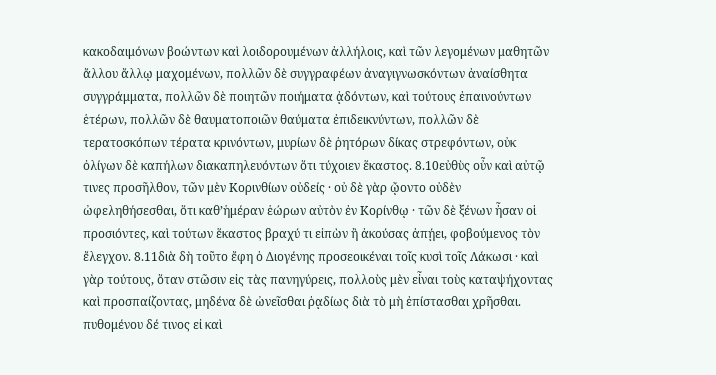κακοδαιμόνων βοώντων καὶ λοιδορουμένων ἀλλήλοις, καὶ τῶν λεγομένων μαθητῶν ἄλλου ἄλλῳ μαχομένων, πολλῶν δὲ συγγραφέων ἀναγιγνωσκόντων ἀναίσθητα συγγράμματα, πολλῶν δὲ ποιητῶν ποιήματα ᾀδόντων, καὶ τούτους ἐπαινούντων ἑτέρων, πολλῶν δὲ θαυματοποιῶν θαύματα ἐπιδεικνύντων, πολλῶν δὲ τερατοσκόπων τέρατα κρινόντων, μυρίων δὲ ῥητόρων δίκας στρεφόντων, οὐκ ὀλίγων δὲ καπήλων διακαπηλευόντων ὅτι τύχοιεν ἕκαστος. 8.10εὐθὺς οὖν καὶ αὐτῷ τινες προσῆλθον, τῶν μὲν Κορινθίων οὐδείς · οὐ δὲ γὰρ ᾤοντο οὐδὲν ὠφεληθήσεσθαι, ὅτι καθ’ἡμέραν ἑώρων αὐτὸν ἐν Κορίνθῳ · τῶν δὲ ξένων ἦσαν οἱ προσιόντες, καὶ τούτων ἕκαστος βραχύ τι εἰπὼν ἢ ἀκούσας ἀπῄει, φοβούμενος τὸν ἔλεγχον. 8.11διὰ δὴ τοῦτο ἔφη ὁ Διογένης προσεοικέναι τοῖς κυσὶ τοῖς Λάκωσι · καὶ γὰρ τούτους, ὅταν στῶσιν εἰς τὰς πανηγύρεις, πολλοὺς μὲν εἶναι τοὺς καταψήχοντας καὶ προσπαίζοντας, μηδένα δὲ ὠνεῖσθαι ῥᾳδίως διὰ τὸ μὴ ἐπίστασθαι χρῆσθαι. πυθομένου δέ τινος εἰ καὶ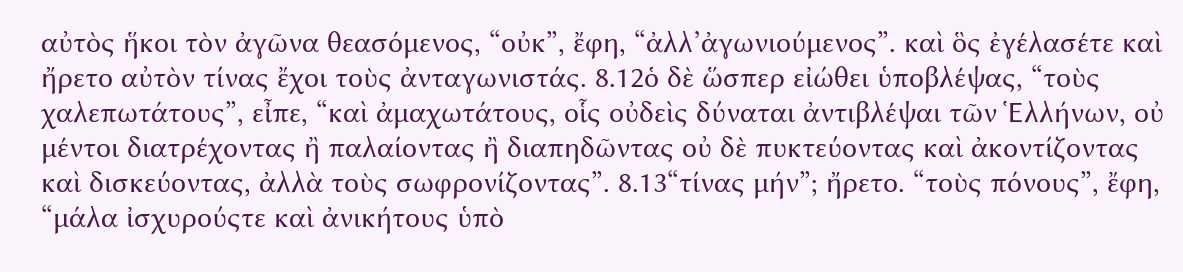αὐτὸς ἥκοι τὸν ἀγῶνα θεασόμενος, “οὐκ”, ἔφη, “ἀλλ’ἀγωνιούμενος”. καὶ ὃς ἐγέλασέτε καὶ ἤρετο αὐτὸν τίνας ἔχοι τοὺς ἀνταγωνιστάς. 8.12ὁ δὲ ὥσπερ εἰώθει ὑποβλέψας, “τοὺς χαλεπωτάτους”, εἶπε, “καὶ ἀμαχωτάτους, οἷς οὐδεὶς δύναται ἀντιβλέψαι τῶν Ἑλλήνων, οὐ μέντοι διατρέχοντας ἢ παλαίοντας ἢ διαπηδῶντας οὐ δὲ πυκτεύοντας καὶ ἀκοντίζοντας καὶ δισκεύοντας, ἀλλὰ τοὺς σωφρονίζοντας”. 8.13“τίνας μήν”; ἤρετο. “τοὺς πόνους”, ἔφη, “μάλα ἰσχυρούςτε καὶ ἀνικήτους ὑπὸ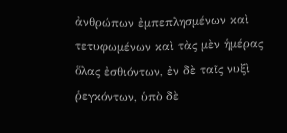ἀνθρώπων ἐμπεπλησμένων καὶ τετυφωμένων καὶ τὰς μὲν ἡμέρας ὅλας ἐσθιόντων, ἐν δὲ ταῖς νυξὶ ῥεγκόντων, ὑπὸ δὲ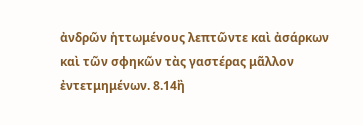ἀνδρῶν ἡττωμένους λεπτῶντε καὶ ἀσάρκων καὶ τῶν σφηκῶν τὰς γαστέρας μᾶλλον ἐντετμημένων. 8.14ἢ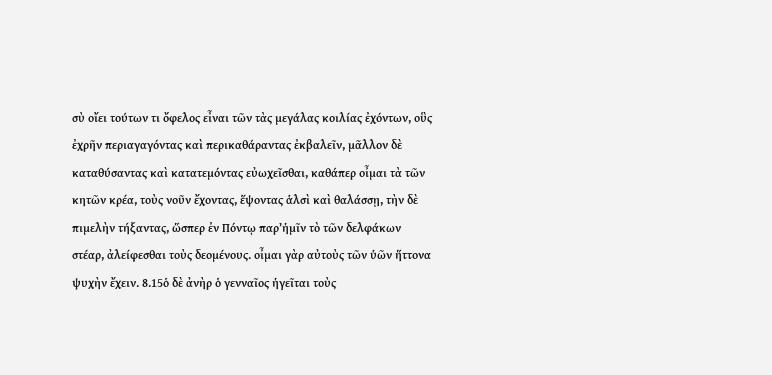σὺ οἴει τούτων τι ὄφελος εἶναι τῶν τὰς μεγάλας κοιλίας ἐχόντων, οὓς ἐχρῆν περιαγαγόντας καὶ περικαθάραντας ἐκβαλεῖν, μᾶλλον δὲ καταθύσαντας καὶ κατατεμόντας εὐωχεῖσθαι, καθάπερ οἶμαι τὰ τῶν κητῶν κρέα, τοὺς νοῦν ἔχοντας, ἕψοντας ἁλσὶ καὶ θαλάσσῃ, τὴν δὲ πιμελὴν τήξαντας, ὥσπερ ἐν Πόντῳ παρ’ἡμῖν τὸ τῶν δελφάκων στέαρ, ἀλείφεσθαι τοὺς δεομένους. οἶμαι γὰρ αὐτοὺς τῶν ὑῶν ἥττονα ψυχὴν ἔχειν. 8.15ὁ δὲ ἀνὴρ ὁ γενναῖος ἡγεῖται τοὺς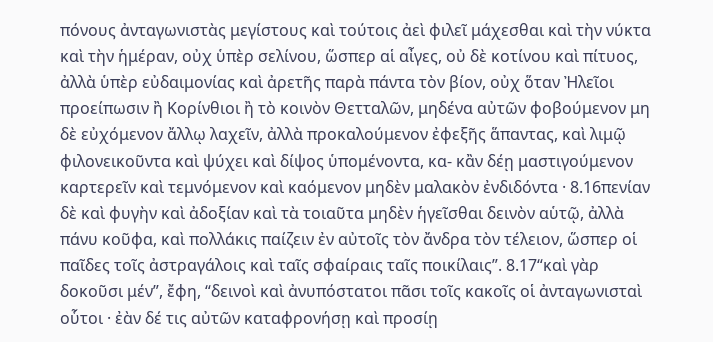πόνους ἀνταγωνιστὰς μεγίστους καὶ τούτοις ἀεὶ φιλεῖ μάχεσθαι καὶ τὴν νύκτα καὶ τὴν ἡμέραν, οὐχ ὑπὲρ σελίνου, ὥσπερ αἱ αἶγες, οὐ δὲ κοτίνου καὶ πίτυος, ἀλλὰ ὑπὲρ εὐδαιμονίας καὶ ἀρετῆς παρὰ πάντα τὸν βίον, οὐχ ὅταν Ἠλεῖοι προείπωσιν ἢ Κορίνθιοι ἢ τὸ κοινὸν Θετταλῶν, μηδένα αὐτῶν φοβούμενον μη δὲ εὐχόμενον ἄλλῳ λαχεῖν, ἀλλὰ προκαλούμενον ἐφεξῆς ἅπαντας, καὶ λιμῷ φιλονεικοῦντα καὶ ψύχει καὶ δίψος ὑπομένοντα, κα- κἂν δέῃ μαστιγούμενον καρτερεῖν καὶ τεμνόμενον καὶ καόμενον μηδὲν μαλακὸν ἐνδιδόντα · 8.16πενίαν δὲ καὶ φυγὴν καὶ ἀδοξίαν καὶ τὰ τοιαῦτα μηδὲν ἡγεῖσθαι δεινὸν αὑτῷ, ἀλλὰ πάνυ κοῦφα, καὶ πολλάκις παίζειν ἐν αὐτοῖς τὸν ἄνδρα τὸν τέλειον, ὥσπερ οἱ παῖδες τοῖς ἀστραγάλοις καὶ ταῖς σφαίραις ταῖς ποικίλαις”. 8.17“καὶ γὰρ δοκοῦσι μέν”, ἔφη, “δεινοὶ καὶ ἀνυπόστατοι πᾶσι τοῖς κακοῖς οἱ ἀνταγωνισταὶ οὗτοι · ἐὰν δέ τις αὐτῶν καταφρονήσῃ καὶ προσίῃ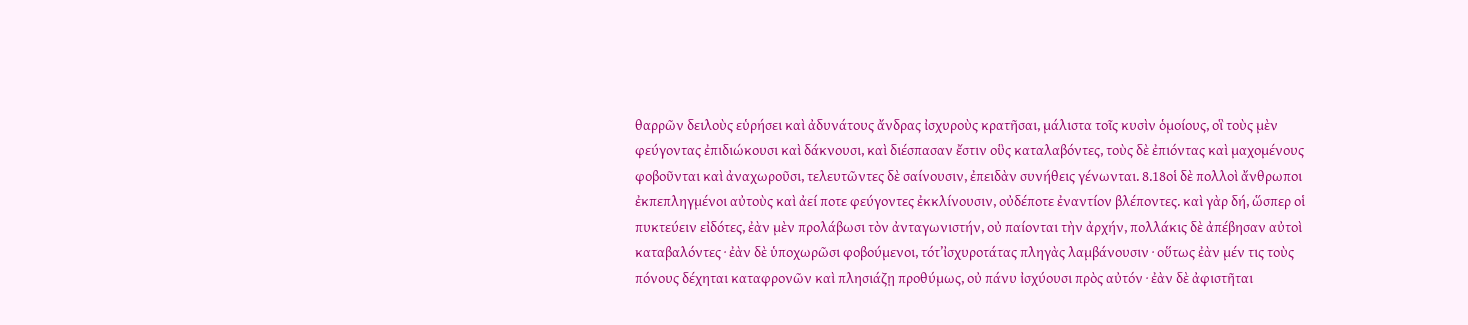θαρρῶν δειλοὺς εὑρήσει καὶ ἀδυνάτους ἄνδρας ἰσχυροὺς κρατῆσαι, μάλιστα τοῖς κυσὶν ὁμοίους, οἳ τοὺς μὲν φεύγοντας ἐπιδιώκουσι καὶ δάκνουσι, καὶ διέσπασαν ἔστιν οὓς καταλαβόντες, τοὺς δὲ ἐπιόντας καὶ μαχομένους φοβοῦνται καὶ ἀναχωροῦσι, τελευτῶντες δὲ σαίνουσιν, ἐπειδὰν συνήθεις γένωνται. 8.18οἱ δὲ πολλοὶ ἄνθρωποι ἐκπεπληγμένοι αὐτοὺς καὶ ἀεί ποτε φεύγοντες ἐκκλίνουσιν, οὐδέποτε ἐναντίον βλέποντες. καὶ γὰρ δή, ὥσπερ οἱ πυκτεύειν εἰδότες, ἐὰν μὲν προλάβωσι τὸν ἀνταγωνιστήν, οὐ παίονται τὴν ἀρχήν, πολλάκις δὲ ἀπέβησαν αὐτοὶ καταβαλόντες · ἐὰν δὲ ὑποχωρῶσι φοβούμενοι, τότ’ἰσχυροτάτας πληγὰς λαμβάνουσιν · οὕτως ἐὰν μέν τις τοὺς πόνους δέχηται καταφρονῶν καὶ πλησιάζῃ προθύμως, οὐ πάνυ ἰσχύουσι πρὸς αὐτόν · ἐὰν δὲ ἀφιστῆται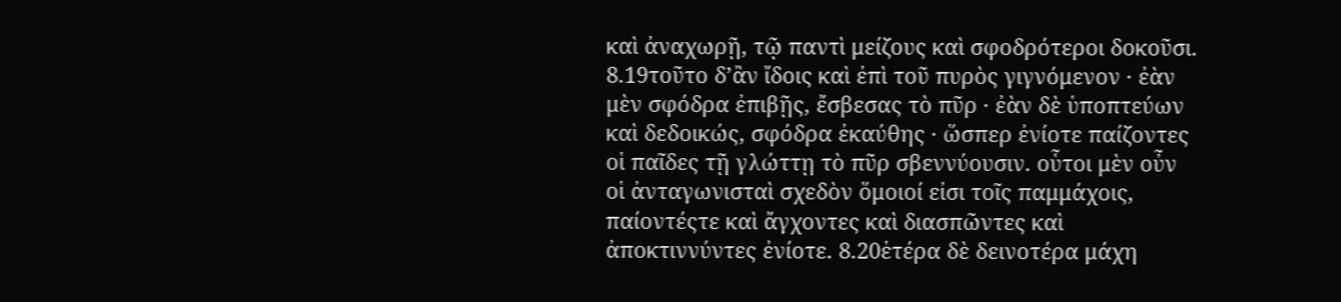καὶ ἀναχωρῇ, τῷ παντὶ μείζους καὶ σφοδρότεροι δοκοῦσι. 8.19τοῦτο δ’ἂν ἴδοις καὶ ἐπὶ τοῦ πυρὸς γιγνόμενον · ἐὰν μὲν σφόδρα ἐπιβῇς, ἔσβεσας τὸ πῦρ · ἐὰν δὲ ὑποπτεύων καὶ δεδοικώς, σφόδρα ἐκαύθης · ὥσπερ ἐνίοτε παίζοντες οἱ παῖδες τῇ γλώττῃ τὸ πῦρ σβεννύουσιν. οὗτοι μὲν οὖν οἱ ἀνταγωνισταὶ σχεδὸν ὅμοιοί εἰσι τοῖς παμμάχοις, παίοντέςτε καὶ ἄγχοντες καὶ διασπῶντες καὶ ἀποκτιννύντες ἐνίοτε. 8.20ἑτέρα δὲ δεινοτέρα μάχη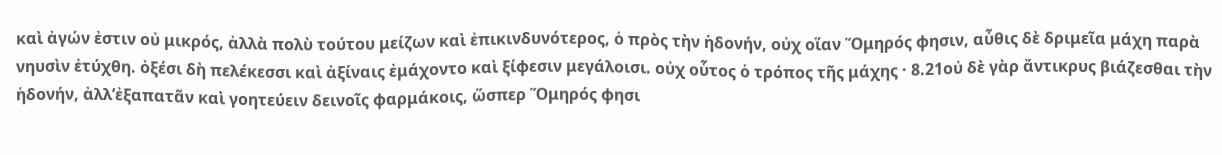καὶ ἀγών ἐστιν οὐ μικρός, ἀλλὰ πολὺ τούτου μείζων καὶ ἐπικινδυνότερος, ὁ πρὸς τὴν ἡδονήν, οὐχ οἵαν Ὅμηρός φησιν, αὖθις δὲ δριμεῖα μάχη παρὰ νηυσὶν ἐτύχθη. ὀξέσι δὴ πελέκεσσι καὶ ἀξίναις ἐμάχοντο καὶ ξίφεσιν μεγάλοισι. οὐχ οὗτος ὁ τρόπος τῆς μάχης · 8.21οὐ δὲ γὰρ ἄντικρυς βιάζεσθαι τὴν ἡδονήν, ἀλλ’ἐξαπατᾶν καὶ γοητεύειν δεινοῖς φαρμάκοις, ὥσπερ Ὅμηρός φησι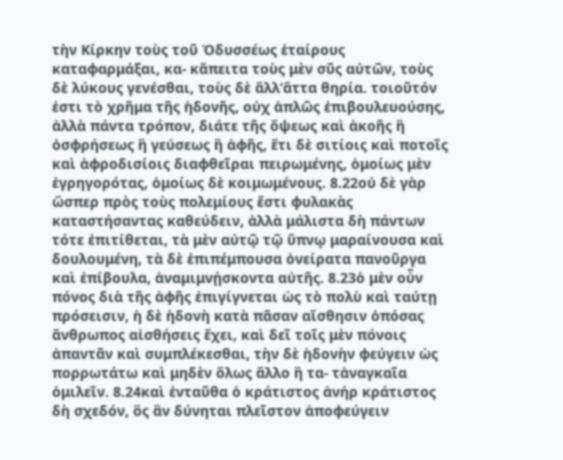τὴν Κίρκην τοὺς τοῦ Ὀδυσσέως ἑταίρους καταφαρμάξαι, κα- κἄπειτα τοὺς μὲν σῦς αὐτῶν, τοὺς δὲ λύκους γενέσθαι, τοὺς δὲ ἄλλ’ἄττα θηρία. τοιοῦτόν ἐστι τὸ χρῆμα τῆς ἡδονῆς, οὐχ ἁπλῶς ἐπιβουλευούσης, ἀλλὰ πάντα τρόπον, διάτε τῆς ὄψεως καὶ ἀκοῆς ἢ ὀσφρήσεως ἢ γεύσεως ἢ ἁφῆς, ἔτι δὲ σιτίοις καὶ ποτοῖς καὶ ἀφροδισίοις διαφθεῖραι πειρωμένης, ὁμοίως μὲν ἐγρηγορότας, ὁμοίως δὲ κοιμωμένους. 8.22οὐ δὲ γὰρ ὥσπερ πρὸς τοὺς πολεμίους ἔστι φυλακὰς καταστήσαντας καθεύδειν, ἀλλὰ μάλιστα δὴ πάντων τότε ἐπιτίθεται, τὰ μὲν αὐτῷ τῷ ὕπνῳ μαραίνουσα καὶ δουλουμένη, τὰ δὲ ἐπιπέμπουσα ὀνείρατα πανοῦργα καὶ ἐπίβουλα, ἀναμιμνῄσκοντα αὐτῆς. 8.23ὁ μὲν οὖν πόνος διὰ τῆς ἁφῆς ἐπιγίγνεται ὡς τὸ πολὺ καὶ ταύτῃ πρόσεισιν, ἡ δὲ ἡδονὴ κατὰ πᾶσαν αἴσθησιν ὁπόσας ἄνθρωπος αἰσθήσεις ἔχει, καὶ δεῖ τοῖς μὲν πόνοις ἀπαντᾶν καὶ συμπλέκεσθαι, τὴν δὲ ἡδονὴν φεύγειν ὡς πορρωτάτω καὶ μηδὲν ὅλως ἄλλο ἢ τα- τἀναγκαῖα ὁμιλεῖν. 8.24καὶ ἐνταῦθα ὁ κράτιστος ἀνήρ κράτιστος δὴ σχεδόν, ὃς ἂν δύνηται πλεῖστον ἀποφεύγειν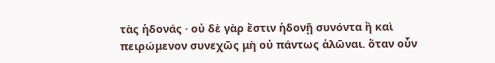τὰς ἡδονάς · οὐ δὲ γὰρ ἔστιν ἡδονῇ συνόντα ἢ καὶ πειρώμενον συνεχῶς μὴ οὐ πάντως ἁλῶναι. ὅταν οὖν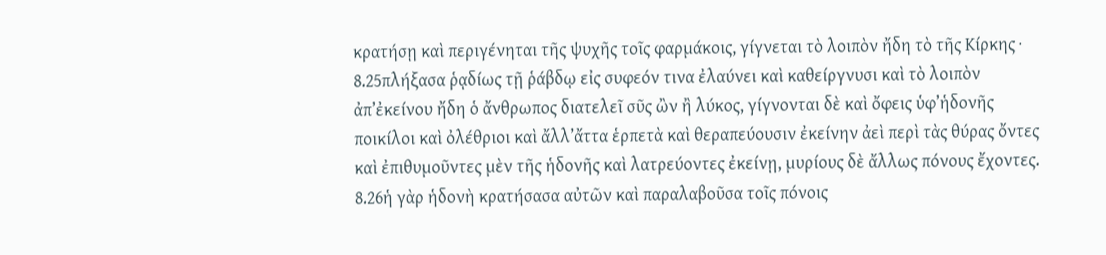κρατήσῃ καὶ περιγένηται τῆς ψυχῆς τοῖς φαρμάκοις, γίγνεται τὸ λοιπὸν ἤδη τὸ τῆς Κίρκης · 8.25πλήξασα ῥᾳδίως τῇ ῥάβδῳ εἰς συφεόν τινα ἐλαύνει καὶ καθείργνυσι καὶ τὸ λοιπὸν ἀπ’ἐκείνου ἤδη ὁ ἄνθρωπος διατελεῖ σῦς ὢν ἢ λύκος, γίγνονται δὲ καὶ ὄφεις ὑφ’ἡδονῆς ποικίλοι καὶ ὀλέθριοι καὶ ἄλλ’ἄττα ἑρπετὰ καὶ θεραπεύουσιν ἐκείνην ἀεὶ περὶ τὰς θύρας ὄντες καὶ ἐπιθυμοῦντες μὲν τῆς ἡδονῆς καὶ λατρεύοντες ἐκείνῃ, μυρίους δὲ ἄλλως πόνους ἔχοντες. 8.26ἡ γὰρ ἡδονὴ κρατήσασα αὐτῶν καὶ παραλαβοῦσα τοῖς πόνοις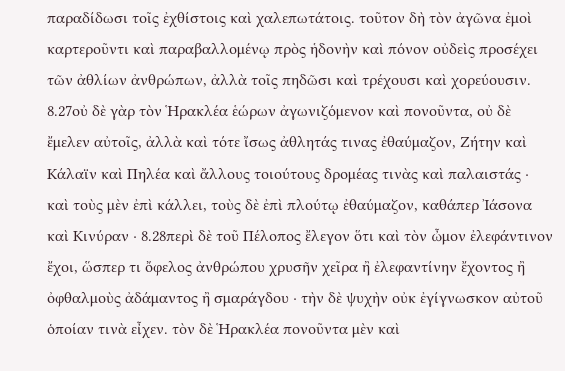παραδίδωσι τοῖς ἐχθίστοις καὶ χαλεπωτάτοις. τοῦτον δὴ τὸν ἀγῶνα ἐμοὶ καρτεροῦντι καὶ παραβαλλομένῳ πρὸς ἡδονὴν καὶ πόνον οὐδεὶς προσέχει τῶν ἀθλίων ἀνθρώπων, ἀλλὰ τοῖς πηδῶσι καὶ τρέχουσι καὶ χορεύουσιν. 8.27οὐ δὲ γὰρ τὸν Ἡρακλέα ἑώρων ἀγωνιζόμενον καὶ πονοῦντα, οὐ δὲ ἔμελεν αὐτοῖς, ἀλλὰ καὶ τότε ἴσως ἀθλητάς τινας ἐθαύμαζον, Ζήτην καὶ Κάλαϊν καὶ Πηλέα καὶ ἄλλους τοιούτους δρομέας τινὰς καὶ παλαιστάς · καὶ τοὺς μὲν ἐπὶ κάλλει, τοὺς δὲ ἐπὶ πλούτῳ ἐθαύμαζον, καθάπερ Ἰάσονα καὶ Κινύραν · 8.28περὶ δὲ τοῦ Πέλοπος ἔλεγον ὅτι καὶ τὸν ὦμον ἐλεφάντινον ἔχοι, ὥσπερ τι ὄφελος ἀνθρώπου χρυσῆν χεῖρα ἢ ἐλεφαντίνην ἔχοντος ἢ ὀφθαλμοὺς ἀδάμαντος ἢ σμαράγδου · τὴν δὲ ψυχὴν οὐκ ἐγίγνωσκον αὐτοῦ ὁποίαν τινὰ εἶχεν. τὸν δὲ Ἡρακλέα πονοῦντα μὲν καὶ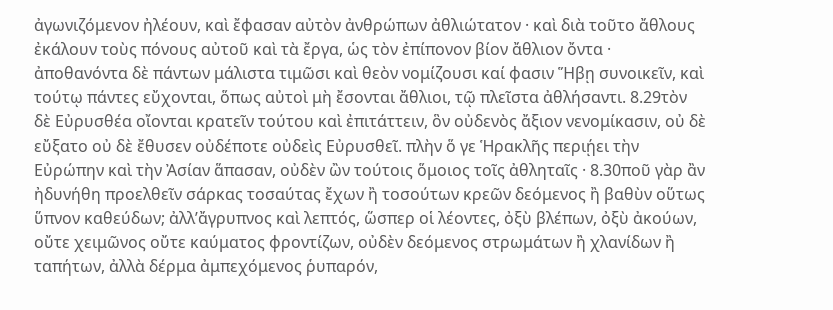ἀγωνιζόμενον ἠλέουν, καὶ ἔφασαν αὐτὸν ἀνθρώπων ἀθλιώτατον · καὶ διὰ τοῦτο ἄθλους ἐκάλουν τοὺς πόνους αὐτοῦ καὶ τὰ ἔργα, ὡς τὸν ἐπίπονον βίον ἄθλιον ὄντα · ἀποθανόντα δὲ πάντων μάλιστα τιμῶσι καὶ θεὸν νομίζουσι καί φασιν Ἥβῃ συνοικεῖν, καὶ τούτῳ πάντες εὔχονται, ὅπως αὐτοὶ μὴ ἔσονται ἄθλιοι, τῷ πλεῖστα ἀθλήσαντι. 8.29τὸν δὲ Εὐρυσθέα οἴονται κρατεῖν τούτου καὶ ἐπιτάττειν, ὃν οὐδενὸς ἄξιον νενομίκασιν, οὐ δὲ εὔξατο οὐ δὲ ἔθυσεν οὐδέποτε οὐδεὶς Εὐρυσθεῖ. πλὴν ὅ γε Ἡρακλῆς περιῄει τὴν Εὐρώπην καὶ τὴν Ἀσίαν ἅπασαν, οὐδὲν ὢν τούτοις ὅμοιος τοῖς ἀθληταῖς · 8.30ποῦ γὰρ ἂν ἠδυνήθη προελθεῖν σάρκας τοσαύτας ἔχων ἢ τοσούτων κρεῶν δεόμενος ἢ βαθὺν οὕτως ὕπνον καθεύδων; ἀλλ’ἄγρυπνος καὶ λεπτός, ὥσπερ οἱ λέοντες, ὀξὺ βλέπων, ὀξὺ ἀκούων, οὔτε χειμῶνος οὔτε καύματος φροντίζων, οὐδὲν δεόμενος στρωμάτων ἢ χλανίδων ἢ ταπήτων, ἀλλὰ δέρμα ἀμπεχόμενος ῥυπαρόν,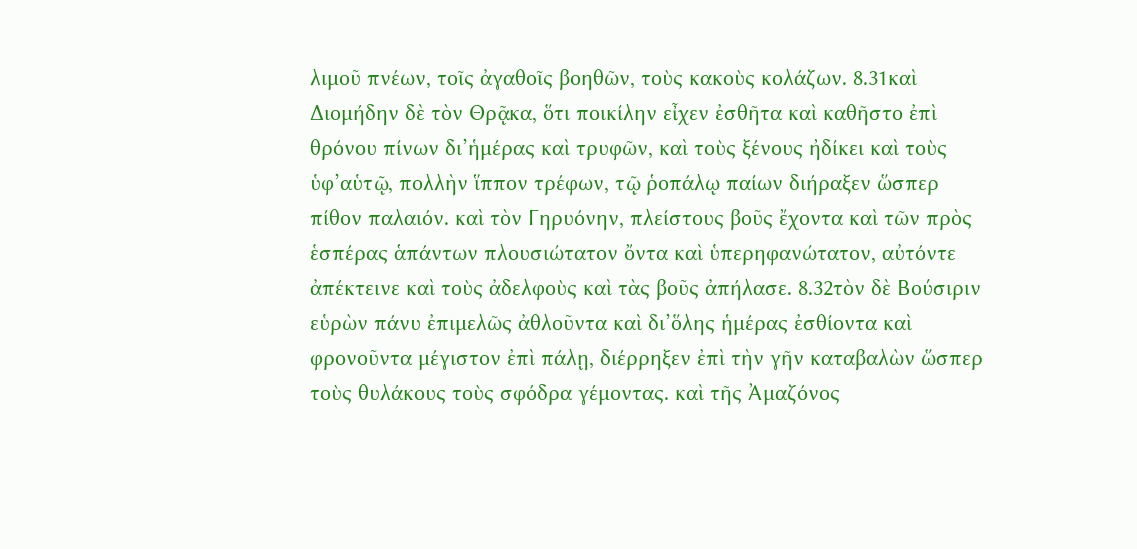λιμοῦ πνέων, τοῖς ἀγαθοῖς βοηθῶν, τοὺς κακοὺς κολάζων. 8.31καὶ Διομήδην δὲ τὸν Θρᾷκα, ὅτι ποικίλην εἶχεν ἐσθῆτα καὶ καθῆστο ἐπὶ θρόνου πίνων δι’ἡμέρας καὶ τρυφῶν, καὶ τοὺς ξένους ἠδίκει καὶ τοὺς ὑφ’αὑτῷ, πολλὴν ἵππον τρέφων, τῷ ῥοπάλῳ παίων διήραξεν ὥσπερ πίθον παλαιόν. καὶ τὸν Γηρυόνην, πλείστους βοῦς ἔχοντα καὶ τῶν πρὸς ἑσπέρας ἁπάντων πλουσιώτατον ὄντα καὶ ὑπερηφανώτατον, αὐτόντε ἀπέκτεινε καὶ τοὺς ἀδελφοὺς καὶ τὰς βοῦς ἀπήλασε. 8.32τὸν δὲ Βούσιριν εὑρὼν πάνυ ἐπιμελῶς ἀθλοῦντα καὶ δι’ὅλης ἡμέρας ἐσθίοντα καὶ φρονοῦντα μέγιστον ἐπὶ πάλῃ, διέρρηξεν ἐπὶ τὴν γῆν καταβαλὼν ὥσπερ τοὺς θυλάκους τοὺς σφόδρα γέμοντας. καὶ τῆς Ἀμαζόνος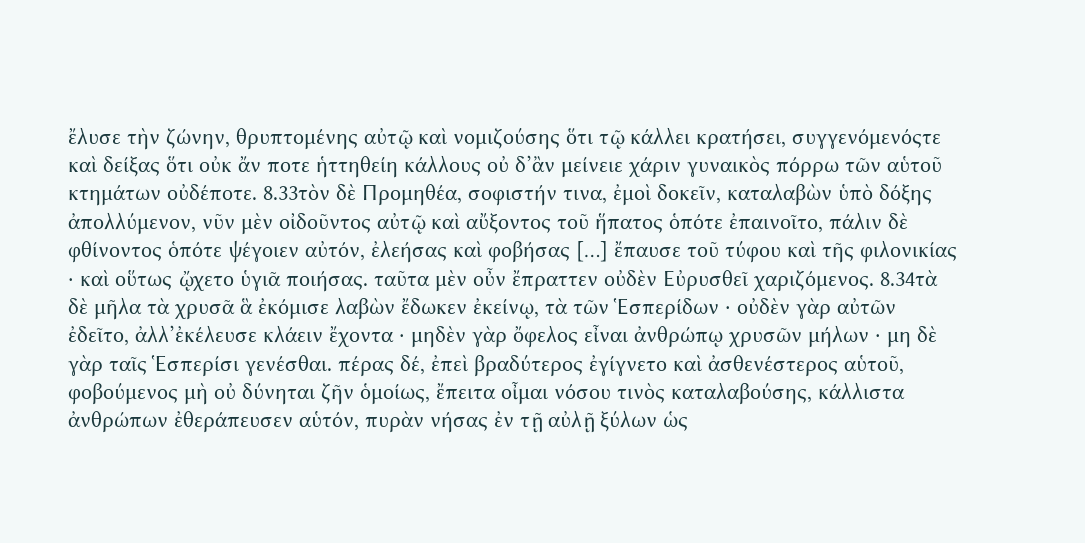ἔλυσε τὴν ζώνην, θρυπτομένης αὐτῷ καὶ νομιζούσης ὅτι τῷ κάλλει κρατήσει, συγγενόμενόςτε καὶ δείξας ὅτι οὐκ ἄν ποτε ἡττηθείη κάλλους οὐ δ’ἂν μείνειε χάριν γυναικὸς πόρρω τῶν αὑτοῦ κτημάτων οὐδέποτε. 8.33τὸν δὲ Προμηθέα, σοφιστήν τινα, ἐμοὶ δοκεῖν, καταλαβὼν ὑπὸ δόξης ἀπολλύμενον, νῦν μὲν οἰδοῦντος αὐτῷ καὶ αὔξοντος τοῦ ἥπατος ὁπότε ἐπαινοῖτο, πάλιν δὲ φθίνοντος ὁπότε ψέγοιεν αὐτόν, ἐλεήσας καὶ φοβήσας […] ἔπαυσε τοῦ τύφου καὶ τῆς φιλονικίας · καὶ οὕτως ᾤχετο ὑγιᾶ ποιήσας. ταῦτα μὲν οὖν ἔπραττεν οὐδὲν Εὐρυσθεῖ χαριζόμενος. 8.34τὰ δὲ μῆλα τὰ χρυσᾶ ἃ ἐκόμισε λαβὼν ἔδωκεν ἐκείνῳ, τὰ τῶν Ἑσπερίδων · οὐδὲν γὰρ αὐτῶν ἐδεῖτο, ἀλλ’ἐκέλευσε κλάειν ἔχοντα · μηδὲν γὰρ ὄφελος εἶναι ἀνθρώπῳ χρυσῶν μήλων · μη δὲ γὰρ ταῖς Ἑσπερίσι γενέσθαι. πέρας δέ, ἐπεὶ βραδύτερος ἐγίγνετο καὶ ἀσθενέστερος αὑτοῦ, φοβούμενος μὴ οὐ δύνηται ζῆν ὁμοίως, ἔπειτα οἶμαι νόσου τινὸς καταλαβούσης, κάλλιστα ἀνθρώπων ἐθεράπευσεν αὑτόν, πυρὰν νήσας ἐν τῇ αὐλῇ ξύλων ὡς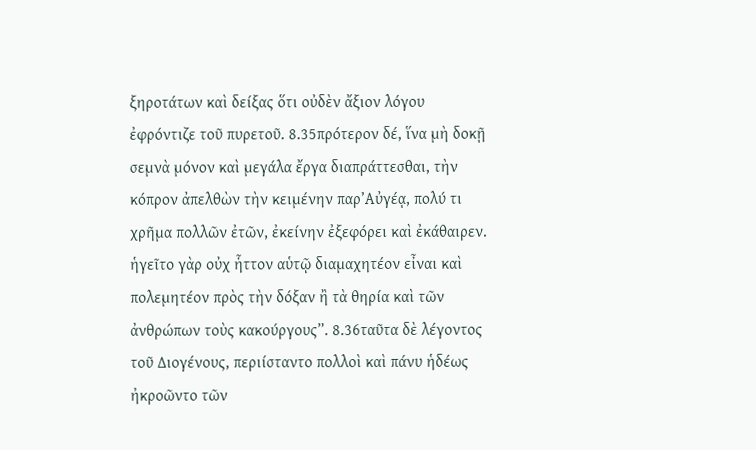ξηροτάτων καὶ δείξας ὅτι οὐδὲν ἄξιον λόγου ἐφρόντιζε τοῦ πυρετοῦ. 8.35πρότερον δέ, ἵνα μὴ δοκῇ σεμνὰ μόνον καὶ μεγάλα ἔργα διαπράττεσθαι, τὴν κόπρον ἀπελθὼν τὴν κειμένην παρ’Αὐγέᾳ, πολύ τι χρῆμα πολλῶν ἐτῶν, ἐκείνην ἐξεφόρει καὶ ἐκάθαιρεν. ἡγεῖτο γὰρ οὐχ ἧττον αὑτῷ διαμαχητέον εἶναι καὶ πολεμητέον πρὸς τὴν δόξαν ἢ τὰ θηρία καὶ τῶν ἀνθρώπων τοὺς κακούργους”. 8.36ταῦτα δὲ λέγοντος τοῦ Διογένους, περιίσταντο πολλοὶ καὶ πάνυ ἡδέως ἠκροῶντο τῶν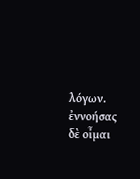λόγων. ἐννοήσας δὲ οἶμαι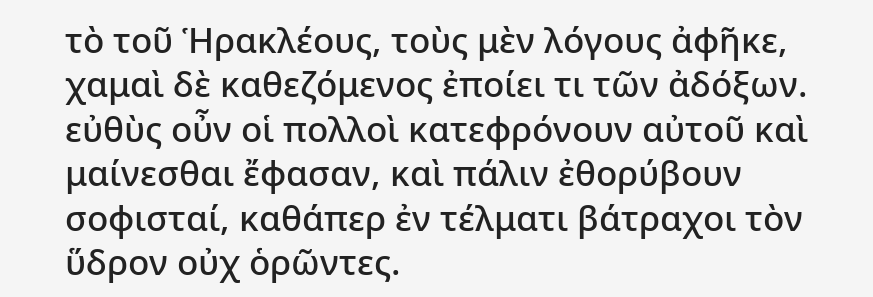τὸ τοῦ Ἡρακλέους, τοὺς μὲν λόγους ἀφῆκε, χαμαὶ δὲ καθεζόμενος ἐποίει τι τῶν ἀδόξων. εὐθὺς οὖν οἱ πολλοὶ κατεφρόνουν αὐτοῦ καὶ μαίνεσθαι ἔφασαν, καὶ πάλιν ἐθορύβουν σοφισταί, καθάπερ ἐν τέλματι βάτραχοι τὸν ὕδρον οὐχ ὁρῶντες.